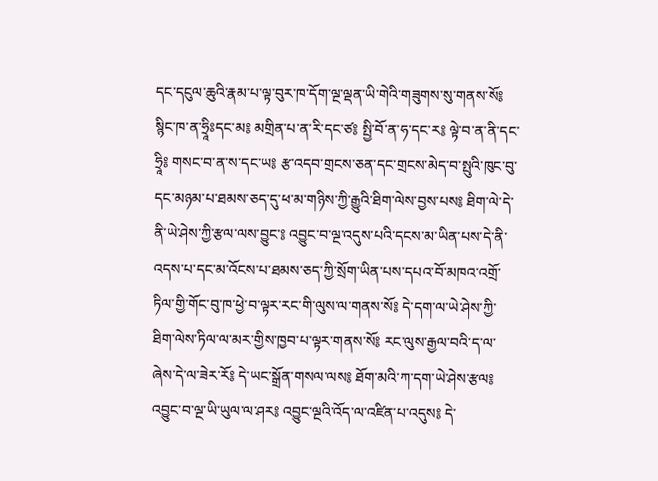དང་དངུལ་ཆུའི་རྣམ་པ་ལྟ་བུར་ཁ་དོག་ལྔ་ལྡན་ཡི་གེའི་གཟུགས་སུ་གནས་སོ༔ སྙིང་ཁ་ན་ཧྲཱིཿདང་མ༔ མགྲིན་པ་ན་རི་དང་ཙ༔ སྤྱི་བོ་ན་ཧ་དང་ར༔ ལྟེ་བ་ན་ནི་དང་ཧྲཱི༔ གསང་བ་ན་ས་དང་ཡ༔ རྩ་འདབ་གྲངས་ཅན་དང་གྲངས་མེད་བ་སྤུའི་ཁུང་བུ་དང་མཉམ་པ་ཐམས་ཅད་དུ་ཕ་མ་གཉིས་ཀྱི་རྒྱུའི་ཐིག་ལེས་བྱས་པས༔ ཐིག་ལེ་དེ་ནི་ཡེ་ཤེས་ཀྱི་རྩལ་ལས་བྱུང་༔ འབྱུང་བ་ལྔ་འདུས་པའི་དངས་མ་ཡིན་པས་དེ་ནི་འདས་པ་དང་མ་འོངས་པ་ཐམས་ཅད་ཀྱི་སྲོག་ཡིན་པས་དཔའ་བོ་མཁའ་འགྲོ་ཏིལ་གྱི་གོང་བུ་ཁ་ཕྱེ་བ་ལྟར་རང་གི་ལུས་ལ་གནས་སོ༔ དེ་དག་ལ་ཡེ་ཤེས་ཀྱི་ཐིག་ལེས་ཏིལ་ལ་མར་གྱིས་ཁྱབ་པ་ལྟར་གནས་སོ༔ རང་ལུས་རྒྱལ་བའི་ད་ལ་ཞེས་དེ་ལ་ཟེར་རོ༔ དེ་ཡང་སྒྲོན་གསལ་ལས༔ ཐོག་མའི་ཀ་དག་ཡེ་ཤེས་རྩལ༔ འབྱུང་བ་ལྔ་ཡི་ཡུལ་ལ་ཤར༔ འབྱུང་ལྔའི་འོད་ལ་འཛིན་པ་འདུས༔ དེ་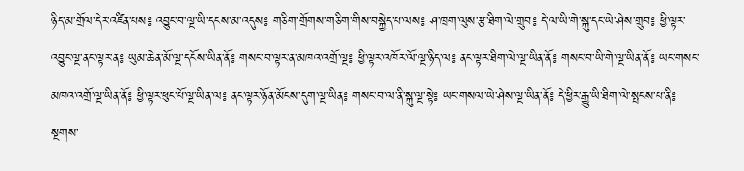ཉིད་མ་གྲོལ་དེར་འཛིན་པས༔ འབྱུང་བ་ལྔ་ཡི་དངས་མ་འདུས༔ གཅིག་གྲོགས་གཅིག་གིས་བསྐྱེད་པ་ལས༔ ཤ་ཁྲག་ལུས་རྩ་ཐིག་ལེ་གྲུབ༔ དེ་ལ་ཡི་གེ་སྐུ་དང་ཡེ་ཤེས་གྲུབ༔ ཕྱི་ལྟར་འབྱུང་ལྔ་ནང་ལྟར་ན༔ ཡུམ་ཆེན་མོ་ལྔ་དངོས་ཡིན་ནོ༔ གསང་བ་ལྟར་ན་མཁའ་འགྲོ་ལྔ༔ ཕྱི་ལྟར་འཁོར་ལོ་ལྔ་ཉིད་ལ༔ ནང་ལྟར་ཐིག་ལེ་ལྔ་ཡིན་ནོ༔ གསང་བ་ཡི་གེ་ལྔ་ཡིན་ནོ༔ ཡང་གསང་མཁའ་འགྲོ་ལྔ་ཡིན་ནོ༔ ཕྱི་ལྟར་ཕུང་པོ་ལྔ་ཡིན་ལ༔ ནང་ལྟར་ཉོན་མོངས་དུག་ལྔ་ཡིན༔ གསང་བ་ལ་ནི་སྐུ་ལྔ་སྟེ༔ ཡང་གསལ་ཡེ་ཤེས་ལྔ་ཡིན་ནོ༔ དེ་ཕྱིར་རྒྱུ་ཡི་ཐིག་ལེ་སྤངས་པ་ནི༔ སྔགས་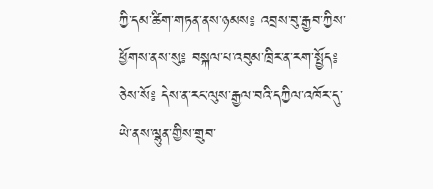ཀྱི་དམ་ཚིག་གཏན་ནས་ཉམས༔ འབྲས་བུ་རྒྱབ་ཀྱིས་ཕྱོགས་ནས་སུ༔ བསྐལ་པ་འབུམ་ཁྲིར་ན་རག་སྤྱོད༔ ཅེས་སོ༔ དེས་ན་རང་ལུས་རྒྱལ་བའི་དཀྱིལ་འཁོར་དུ་ཡེ་ནས་ལྷུན་གྱིས་གྲུབ་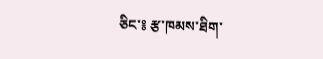ཅིང་༔ རྩ་ཁམས་ཐིག་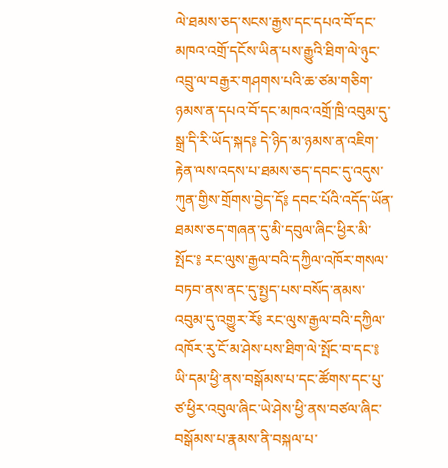ལེ་ཐམས་ཅད་སངས་རྒྱས་དང་དཔའ་བོ་དང་མཁའ་འགྲོ་དངོས་ཡིན་པས་རྒྱུའི་ཐིག་ལེ་ཉུང་འབྲུ་ལ་བརྒྱར་གཤགས་པའི་ཆ་ཙམ་གཅིག་ཉམས་ན་དཔའ་བོ་དང་མཁའ་འགྲོ་ཁྲི་འབུམ་དུ་སྒྲ་དི་རི་ཡོད་སྐད༔ དེ་ཉིད་མ་ཉམས་ན་འཇིག་རྟེན་ལས་འདས་པ་ཐམས་ཅད་དབང་དུ་འདུས་ཀུན་གྱིས་གྲོགས་བྱེད་དོ༔ དབང་པོའི་འདོད་ཡོན་ཐམས་ཅད་གཞན་དུ་མི་དབུལ་ཞིང་ཕྱིར་མི་སྤོང་༔ རང་ལུས་རྒྱལ་བའི་དཀྱིལ་འཁོར་གསལ་བཏབ་ནས་ནང་དུ་སྤྱད་པས་བསོད་ནམས་འབུམ་དུ་འགྱུར་རོ༔ རང་ལུས་རྒྱལ་བའི་དཀྱིལ་འཁོར་རུ་ངོ་མ་ཤེས་པས་ཐིག་ལེ་སྤོང་བ་དང་༔ ཡི་དམ་ཕྱི་ནས་བསྒོམས་པ་དང་ཚོགས་དང་པུ་ཙ་ཕྱིར་འབུལ་ཞིང་ཡེ་ཤེས་ཕྱི་ནས་བཙལ་ཞིང་བསྒོམས་པ་རྣམས་ནི་བསྐལ་པ་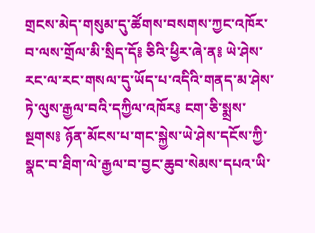གྲངས་མེད་གསུམ་དུ་ཚོགས་བསགས་ཀྱང་འཁོར་བ་ལས་གྲོལ་མི་སྲིད་དོ༔ ཅིའི་ཕྱིར་ཞེ་ན༔ ཡེ་ཤེས་རང་ལ་རང་གསལ་དུ་ཡོད་པ་འདིའི་གནད་མ་ཤེས་ཏེ་ལུས་རྒྱལ་བའི་དཀྱིལ་འཁོར༔ ངག་ཅི་སྨྲས་སྔགས༔ ཉོན་མོངས་པ་གང་སྐྱེས་ཡེ་ཤེས་དངོས་ཀྱི་སྣང་བ་ཐིག་ལེ་རྒྱལ་བ་བྱང་ཆུབ་སེམས་དཔའ་ཡི་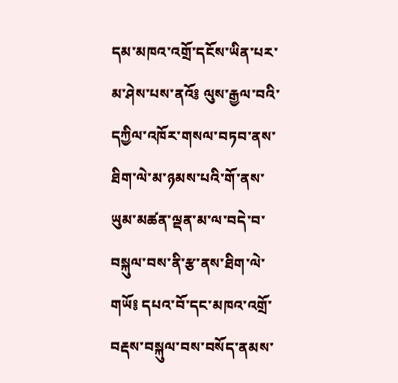དམ་མཁའ་འགྲོ་དངོས་ཡིན་པར་མ་ཤེས་པས་ནའོ༔ ལུས་རྒྱལ་བའི་དཀྱིལ་འཁོར་གསལ་བཏབ་ནས་ཐིག་ལེ་མ་ཉམས་པའི་གོ་ནས་ཡུམ་མཚན་ལྡན་མ་ལ་བདེ་བ་བསྐུལ་བས་ནི་རྩ་ནས་ཐིག་ལེ་གཡོ༔ དཔའ་བོ་དང་མཁའ་འགྲོ་བརྡས་བསྐུལ་བས་བསོད་ནམས་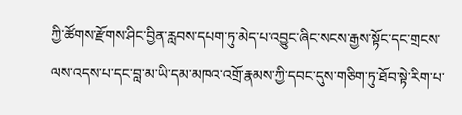ཀྱི་ཚོགས་རྫོགས་ཤིང་བྱིན་རླབས་དཔག་ཏུ་མེད་པ་འབྱུང་ཞིང་སངས་རྒྱས་སྟོང་དང་གྲངས་ལས་འདས་པ་དང་བླ་མ་ཡི་དམ་མཁའ་འགྲོ་རྣམས་ཀྱི་དབང་དུས་གཅིག་ཏུ་ཐོབ་སྟེ་རིག་པ་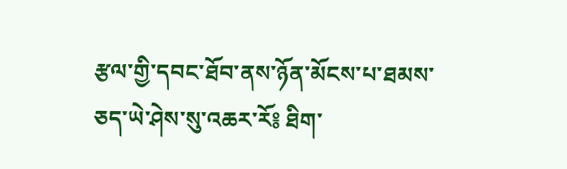རྩལ་གྱི་དབང་ཐོབ་ནས་ཉོན་མོངས་པ་ཐམས་ཅད་ཡེ་ཤེས་སུ་འཆར་རོ༔ ཐིག་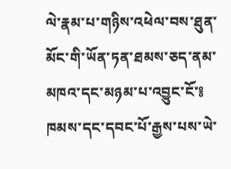ལེ་རྣམ་པ་གཉིས་འཕེལ་བས་ཐུན་མོང་གི་ཡོན་ཏན་ཐམས་ཅད་ནམ་མཁའ་དང་མཉམ་པ་འབྱུང་ངོ་༔ ཁམས་དང་དབང་པོ་རྒྱས་པས་ཡེ་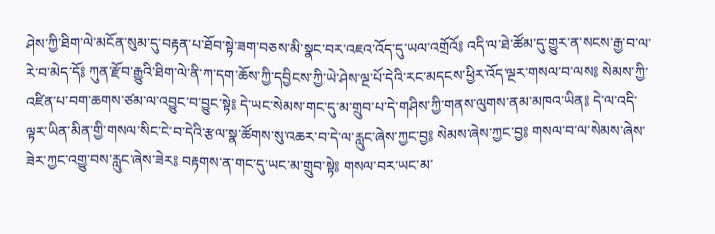ཤེས་ཀྱི་ཐིག་ལེ་མངོན་སུམ་དུ་བརྟན་པ་ཐོབ་སྟེ་ཟག་བཅས་མི་སྣང་བར་འཇའ་འོད་དུ་ཡལ་འགྲོའོ༔ འདི་ལ་ཐེ་ཚོམ་དུ་གྱུར་ན་སངས་རྒྱ་བ་ལ་རེ་བ་མེད་དོ༔ ཀུན་རྫོབ་རྒྱུའི་ཐིག་ལེ་ནི་ཀ་དག་ཆོས་ཀྱི་དབྱིངས་ཀྱི་ཡེ་ཤེས་ལྔ་པོ་དེའི་རང་མདངས་ཕྱིར་འོད་ལྔར་གསལ་བ་ལས༔ སེམས་ཀྱི་འཛིན་པ་བག་ཆགས་ཙམ་ལ་འབྱུང་བ་བྱུང་སྟེ༔ དེ་ཡང་སེམས་གང་དུ་མ་གྲུབ་པ་དེ་གཤིས་ཀྱི་གནས་ལུགས་ནམ་མཁའ་ཡིན༔ དེ་ལ་འདི་ལྟར་ཡིན་མིན་གྱི་གསལ་སིང་ངེ་བ་དེའི་རྩལ་སྣ་ཚོགས་སུ་འཆར་བ་དེ་ལ་རླུང་ཞེས་ཀྱང་བྱ༔ སེམས་ཞེས་ཀྱང་བྱ༔ གསལ་བ་ལ་སེམས་ཞེས་ཟེར་ཀྱང་འགྱུ་བས་རླུང་ཞེས་ཟེར༔ བརྟགས་ན་གང་དུ་ཡང་མ་གྲུབ་སྟེ༔ གསལ་བར་ཡང་མ་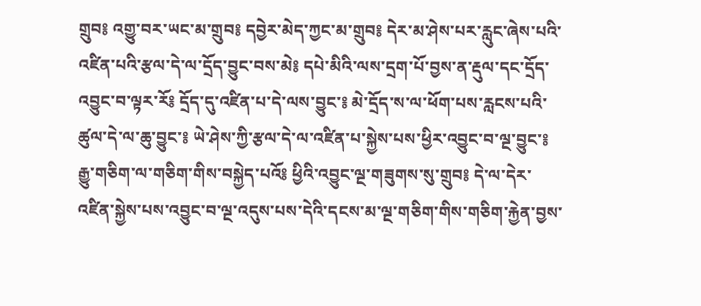གྲུབ༔ འགྱུ་བར་ཡང་མ་གྲུབ༔ དབྱེར་མེད་ཀྱང་མ་གྲུབ༔ དེར་མ་ཤེས་པར་རླུང་ཞེས་པའི་འཛིན་པའི་རྩལ་དེ་ལ་དྲོད་བྱུང་བས་མེ༔ དཔེ་མིའི་ལས་དྲག་པོ་བྱས་ན་རྡུལ་དང་དྲོད་འབྱུང་བ་ལྟར་རོ༔ དྲོད་དུ་འཛིན་པ་དེ་ལས་བྱུང་༔ མེ་དྲོད་ས་ལ་ཕོག་པས་རླངས་པའི་ཚུལ་དེ་ལ་ཆུ་བྱུང་༔ ཡེ་ཤེས་ཀྱི་རྩལ་དེ་ལ་འཛིན་པ་སྐྱེས་པས་ཕྱིར་འབྱུང་བ་ལྔ་བྱུང་༔ རྒྱུ་གཅིག་ལ་གཅིག་གིས་བསྐྱེད་པའོ༔ ཕྱིའི་འབྱུང་ལྔ་གཟུགས་སུ་གྲུབ༔ དེ་ལ་དེར་འཛིན་སྐྱེས་པས་འབྱུང་བ་ལྔ་འདུས་པས་དེའི་དངས་མ་ལྔ་གཅིག་གིས་གཅིག་རྐྱེན་བྱས་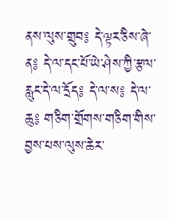ནས་ལུས་གྲུབ༔ དེ་ལྟར་ཅིས་ཞེ་ན༔ དེ་ལ་དང་པོ་ཡེ་ཤེས་ཀྱི་རྩལ་རླུང་དེ་ལ་དྲོད༔ དེ་ལ་ས༔ དེ་ལ་ཆུ༔ གཅིག་གྲོགས་གཅིག་གིས་བྱས་པས་ལུས་ཆེར་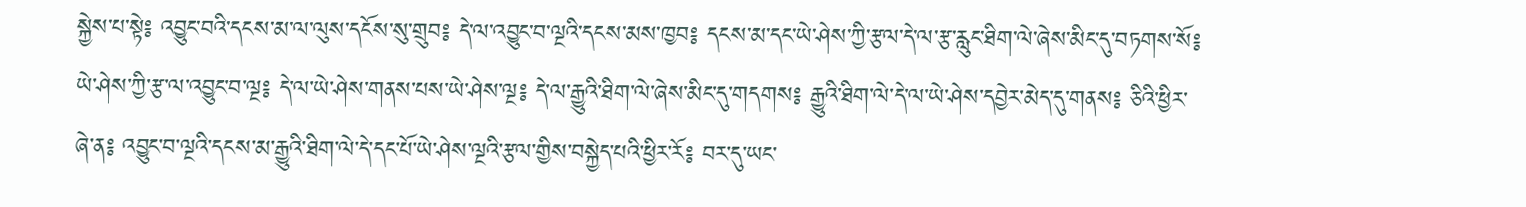སྐྱེས་པ་སྟེ༔ འབྱུང་བའི་དངས་མ་ལ་ལུས་དངོས་སུ་གྲུབ༔ དེ་ལ་འབྱུང་བ་ལྔའི་དངས་མས་ཁྱབ༔ དངས་མ་དང་ཡེ་ཤེས་ཀྱི་རྩལ་དེ་ལ་རྩ་རླུང་ཐིག་ལེ་ཞེས་མིང་དུ་བཏགས་སོ༔ ཡེ་ཤེས་ཀྱི་རྩ་ལ་འབྱུང་བ་ལྔ༔ དེ་ལ་ཡེ་ཤེས་གནས་པས་ཡེ་ཤེས་ལྔ༔ དེ་ལ་རྒྱུའི་ཐིག་ལེ་ཞེས་མིང་དུ་གདགས༔ རྒྱུའི་ཐིག་ལེ་དེ་ལ་ཡེ་ཤེས་དབྱེར་མེད་དུ་གནས༔ ཅིའི་ཕྱིར་ཞེ་ན༔ འབྱུང་བ་ལྔའི་དངས་མ་རྒྱུའི་ཐིག་ལེ་དེ་དང་པོ་ཡེ་ཤེས་ལྔའི་རྩལ་གྱིས་བསྐྱེད་པའི་ཕྱིར་རོ༔ བར་དུ་ཡང་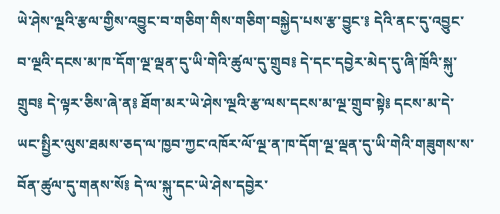ཡེ་ཤེས་ལྔའི་རྩལ་གྱིས་འབྱུང་བ་གཅིག་གིས་གཅིག་བསྐྱེད་པས་རྩ་བྱུང་༔ དེའི་ནང་དུ་འབྱུང་བ་ལྔའི་དངས་མ་ཁ་དོག་ལྔ་ལྡན་དུ་ཡི་གེའི་ཚུལ་དུ་གྲུབ༔ དེ་དང་དབྱེར་མེད་དུ་ཞི་ཁྲོའི་སྐུ་གྲུབ༔ དེ་ལྟར་ཅིས་ཞེ་ན༔ ཐོག་མར་ཡེ་ཤེས་ལྔའི་རྩ་ལས་དངས་མ་ལྔ་གྲུབ་སྟེ༔ དངས་མ་དེ་ཡང་སྤྱིར་ལུས་ཐམས་ཅད་ལ་ཁྱབ་ཀྱང་འཁོར་ལོ་ལྔ་ན་ཁ་དོག་ལྔ་ལྡན་དུ་ཡི་གེའི་གཟུགས་ས་བོན་ཚུལ་དུ་གནས་སོ༔ དེ་ལ་སྐུ་དང་ཡེ་ཤེས་དབྱེར་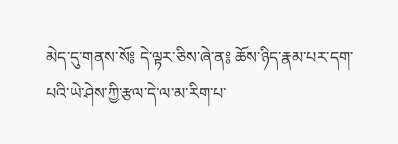མེད་དུ་གནས་སོ༔ དེ་ལྟར་ཅིས་ཞེ་ན༔ ཆོས་ཉིད་རྣམ་པར་དག་པའི་ཡེ་ཤེས་ཀྱི་རྩལ་དེ་ལ་མ་རིག་པ་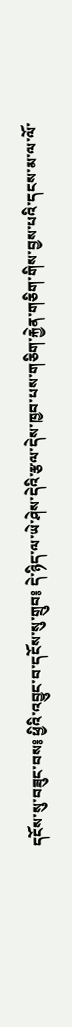དངོས་སུ་བཟུང་བས༔ ཕྱིའི་འབྱུང་བ་དངོས་སུ་གྲུབ༔ དེ་ཉིད་ལ་ཡེ་ཤེས་དེའི་རྩལ་དེས་ཁྱབ་པས་གཅིག་རྐྱེན་གཅིག་གིས་བྱས་པའི་དངས་མ་ལ་ལོ་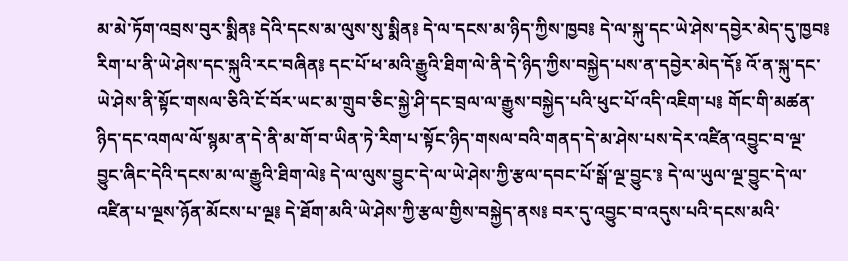མ་མེ་ཏོག་འབྲས་བུར་སྨིན༔ དེའི་དངས་མ་ལུས་སུ་སྨིན༔ དེ་ལ་དངས་མ་ཉིད་ཀྱིས་ཁྱབ༔ དེ་ལ་སྐུ་དང་ཡེ་ཤེས་དབྱེར་མེད་དུ་ཁྱབ༔ རིག་པ་ནི་ཡེ་ཤེས་དང་སྐུའི་རང་བཞིན༔ དང་པོ་ཕ་མའི་རྒྱུའི་ཐིག་ལེ་ནི་དེ་ཉིད་ཀྱིས་བསྐྱེད་པས་ན་དབྱེར་མེད་དོ༔ འོ་ན་སྐུ་དང་ཡེ་ཤེས་ནི་སྟོང་གསལ་ཅིའི་ངོ་བོར་ཡང་མ་གྲུབ་ཅིང་སྐྱེ་ཤི་དང་བྲལ་ལ་རྒྱུས་བསྐྱེད་པའི་ཕུང་པོ་འདི་འཇིག་པ༔ གོང་གི་མཚན་ཉིད་དང་འགལ་ལོ་སྙམ་ན་དེ་ནི་མ་གོ་བ་ཡིན་ཏེ་རིག་པ་སྟོང་ཉིད་གསལ་བའི་གནད་དེ་མ་ཤེས་པས་དེར་འཛིན་འབྱུང་བ་ལྔ་བྱུང་ཞིང་དེའི་དངས་མ་ལ་རྒྱུའི་ཐིག་ལེ༔ དེ་ལ་ལུས་བྱུང་དེ་ལ་ཡེ་ཤེས་ཀྱི་རྩལ་དབང་པོ་སྒོ་ལྔ་བྱུང་༔ དེ་ལ་ཡུལ་ལྔ་བྱུང་དེ་ལ་འཛིན་པ་ལྔས་ཉོན་མོངས་པ་ལྔ༔ དེ་ཐོག་མའི་ཡེ་ཤེས་ཀྱི་རྩལ་གྱིས་བསྐྱེད་ནས༔ བར་དུ་འབྱུང་བ་འདུས་པའི་དངས་མའི་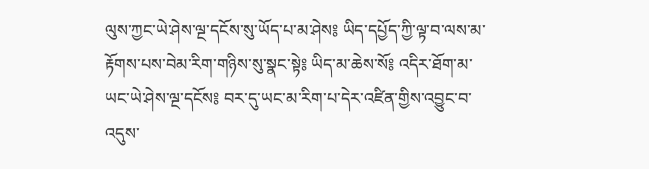ལུས་ཀྱང་ཡེ་ཤེས་ལྔ་དངོས་སུ་ཡོད་པ་མ་ཤེས༔ ཡིད་དཔྱོད་ཀྱི་ལྟ་བ་ལས་མ་རྟོགས་པས་བེམ་རིག་གཉིས་སུ་སྣང་སྟེ༔ ཡིད་མ་ཆེས་སོ༔ འདིར་ཐོག་མ་ཡང་ཡེ་ཤེས་ལྔ་དངོས༔ བར་དུ་ཡང་མ་རིག་པ་དེར་འཛིན་གྱིས་འབྱུང་བ་འདུས་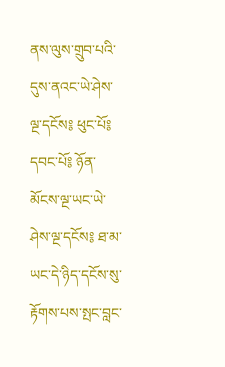ནས་ལུས་གྲུབ་པའི་དུས་ནའང་ཡེ་ཤེས་ལྔ་དངོས༔ ཕུང་པོ༔ དབང་པོ༔ ཉོན་མོངས་ལྔ་ཡང་ཡེ་ཤེས་ལྔ་དངོས༔ ཐ་མ་ཡང་དེ་ཉིད་དངོས་སུ་རྟོགས་པས་སྤང་བླང་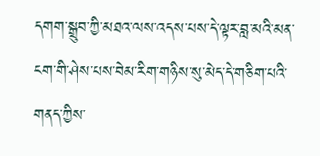དགག་སྒྲུབ་ཀྱི་མཐའ་ལས་འདས་པས་དེ་ལྟར་བླ་མའི་མན་ངག་གི་ཤེས་པས་བེམ་རིག་གཉིས་སུ་མེད་དེ་གཅིག་པའི་གནད་ཀྱིས་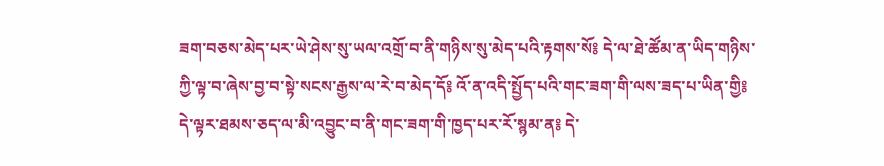ཟག་བཅས་མེད་པར་ཡེ་ཤེས་སུ་ཡལ་འགྲོ་བ་ནི་གཉིས་སུ་མེད་པའི་རྟགས་སོ༔ དེ་ལ་ཐེ་ཚོམ་ན་ཡིད་གཉིས་ཀྱི་ལྟ་བ་ཞེས་བྱ་བ་སྟེ་སངས་རྒྱས་ལ་རེ་བ་མེད་དོ༔ འོ་ན་འདི་སྤྱོད་པའི་གང་ཟག་གི་ལས་ཟད་པ་ཡིན་གྱི༔ དེ་ལྟར་ཐམས་ཅད་ལ་མི་འབྱུང་བ་ནི་གང་ཟག་གི་ཁྱད་པར་རོ་སྙམ་ན༔ དེ་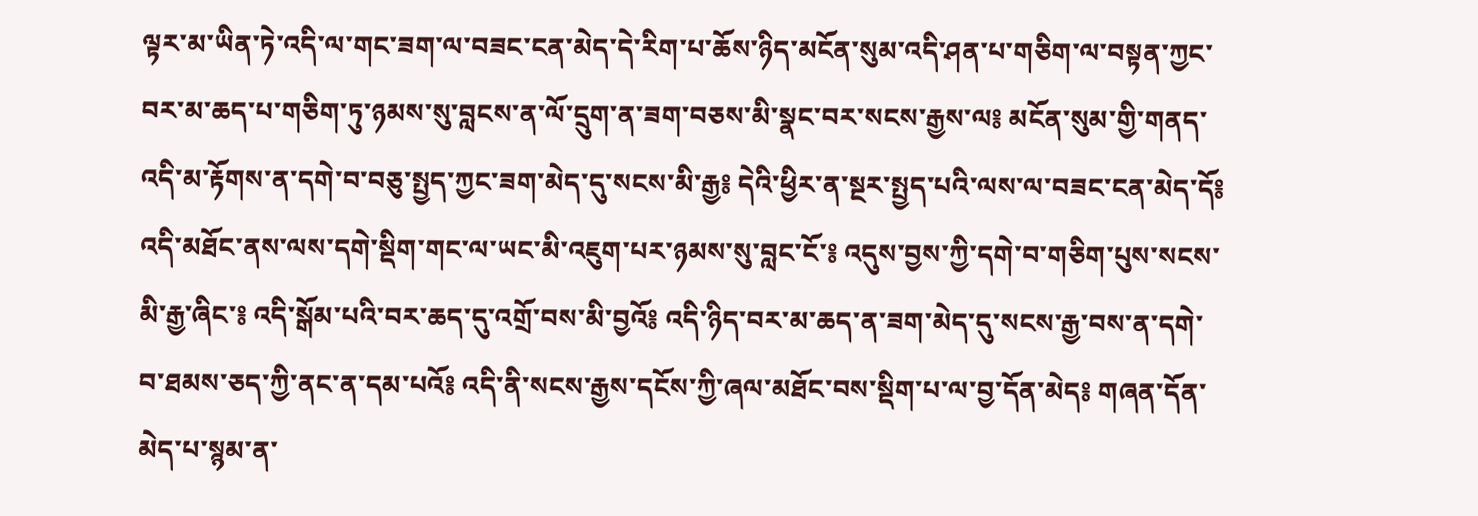ལྟར་མ་ཡིན་ཏེ་འདི་ལ་གང་ཟག་ལ་བཟང་ངན་མེད་དེ་རིག་པ་ཆོས་ཉིད་མངོན་སུམ་འདི་ཤན་པ་གཅིག་ལ་བསྟན་ཀྱང་བར་མ་ཆད་པ་གཅིག་ཏུ་ཉམས་སུ་བླངས་ན་ལོ་དྲུག་ན་ཟག་བཅས་མི་སྣང་བར་སངས་རྒྱས་ལ༔ མངོན་སུམ་གྱི་གནད་འདི་མ་རྟོགས་ན་དགེ་བ་བཅུ་སྤྱད་ཀྱང་ཟག་མེད་དུ་སངས་མི་རྒྱ༔ དེའི་ཕྱིར་ན་སྔར་སྤྱད་པའི་ལས་ལ་བཟང་ངན་མེད་དོ༔ འདི་མཐོང་ནས་ལས་དགེ་སྡིག་གང་ལ་ཡང་མི་འཇུག་པར་ཉམས་སུ་བླང་ངོ་༔ འདུས་བྱས་ཀྱི་དགེ་བ་གཅིག་པུས་སངས་མི་རྒྱ་ཞིང་༔ འདི་སྒོམ་པའི་བར་ཆད་དུ་འགྲོ་བས་མི་བྱའོ༔ འདི་ཉིད་བར་མ་ཆད་ན་ཟག་མེད་དུ་སངས་རྒྱ་བས་ན་དགེ་བ་ཐམས་ཅད་ཀྱི་ནང་ན་དམ་པའོ༔ འདི་ནི་སངས་རྒྱས་དངོས་ཀྱི་ཞལ་མཐོང་བས་སྡིག་པ་ལ་བྱ་དོན་མེད༔ གཞན་དོན་མེད་པ་སྙམ་ན་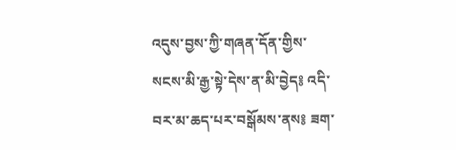འདུས་བྱས་ཀྱི་གཞན་དོན་གྱིས་སངས་མི་རྒྱ་སྟེ་དེས་ན་མི་བྱེད༔ འདི་བར་མ་ཆད་པར་བསྒོམས་ནས༔ ཟག་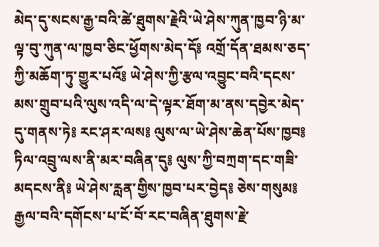མེད་དུ་སངས་རྒྱ་བའི་ཚེ་ཐུགས་རྗེའི་ཡེ་ཤེས་ཀུན་ཁྱབ་ཉི་མ་ལྟ་བུ་ཀུན་ལ་ཁྱབ་ཅིང་ཕྱོགས་མེད་དོ༔ འགྲོ་དོན་ཐམས་ཅད་ཀྱི་མཆོག་ཏུ་གྱུར་པའོ༔ ཡེ་ཤེས་ཀྱི་རྩལ་འབྱུང་བའི་དངས་མས་གྲུབ་པའི་ལུས་འདི་ལ་དེ་ལྟར་ཐོག་མ་ནས་དབྱེར་མེད་དུ་གནས་ཏེ༔ རང་ཤར་ལས༔ ལུས་ལ་ཡེ་ཤེས་ཆེན་པོས་ཁྱབ༔ ཏིལ་འབྲུ་ལས་ནི་མར་བཞིན་དུ༔ ལུས་ཀྱི་བཀྲག་དང་གཟི་མདངས་ནི༔ ཡེ་ཤེས་རླན་གྱིས་ཁྱབ་པར་བྱེད༔ ཅེས་གསུམ༔ རྒྱལ་བའི་དགོངས་པ་ངོ་བོ་རང་བཞིན་ཐུགས་རྗེ་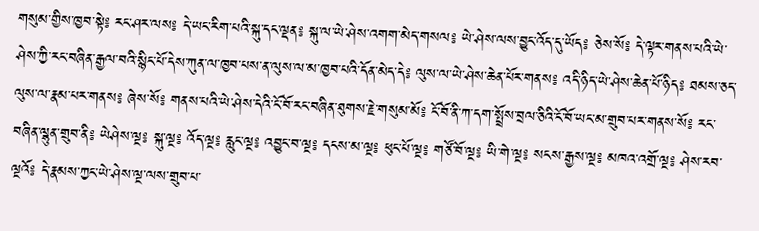གསུམ་གྱིས་ཁྱབ་སྟེ༔ རང་ཤར་ལས༔ དེ་ཡང་རིག་པའི་སྐུ་དང་ལྡན༔ སྐུ་ལ་ཡེ་ཤེས་འགག་མེད་གསལ༔ ཡེ་ཤེས་ལས་བྱུང་འོད་དུ་ཡོད༔ ཅེས་སོ༔ དེ་ལྟར་གནས་པའི་ཡེ་ཤེས་ཀྱི་རང་བཞིན་རྒྱལ་བའི་སྙིང་པོ་དེས་ཀུན་ལ་ཁྱབ་པས་ན་ལུས་ལ་མ་ཁྱབ་པའི་དོན་མེད་དེ༔ ལུས་ལ་ཡེ་ཤེས་ཆེན་པོར་གནས༔ འདི་ཉིད་ཡེ་ཤེས་ཆེན་པོ་ཉིད༔ ཐམས་ཅད་ལུས་ལ་རྣམ་པར་གནས༔ ཞེས་སོ༔ གནས་པའི་ཡེ་ཤེས་དེའི་ངོ་བོ་རང་བཞིན་ཐུགས་རྗེ་གསུམ་མོ༔ ངོ་བོ་ནི་ཀ་དག་སྤྲོས་བྲལ་ཅིའི་ངོ་བོ་ཡང་མ་གྲུབ་པར་གནས་སོ༔ རང་བཞིན་ལྷུན་གྲུབ་ནི༔ ཡེཤེས་ལྔ༔ སྐུ་ལྔ༔ འོད་ལྔ༔ རླུང་ལྔ༔ འབྱུང་བ་ལྔ༔ དངས་མ་ལྔ༔ ཕུང་པོ་ལྔ༔ གཙོ་བོ་ལྔ༔ ཡི་གེ་ལྔ༔ སངས་རྒྱས་ལྔ༔ མཁའ་འགྲོ་ལྔ༔ ཤེས་རབ་ལྔའོ༔ དེ་རྣམས་ཀྱང་ཡེ་ཤེས་ལྔ་ལས་གྲུབ་པ་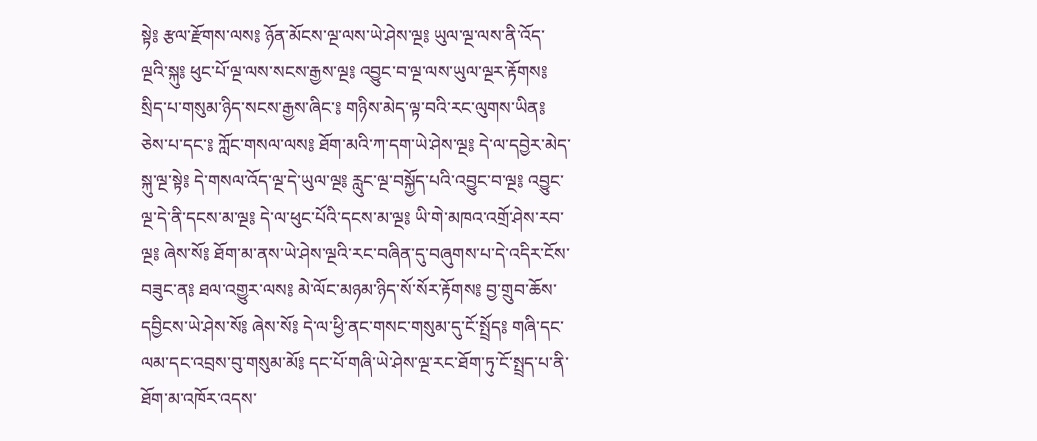སྟེ༔ རྩལ་རྫོགས་ལས༔ ཉོན་མོངས་ལྔ་ལས་ཡེ་ཤེས་ལྔ༔ ཡུལ་ལྔ་ལས་ནི་འོད་ལྔའི་སྐུ༔ ཕུང་པོ་ལྔ་ལས་སངས་རྒྱས་ལྔ༔ འབྱུང་བ་ལྔ་ལས་ཡུལ་ལྔར་རྟོགས༔ སྲིད་པ་གསུམ་ཉིད་སངས་རྒྱས་ཞིང་༔ གཉིས་མེད་ལྟ་བའི་རང་ལུགས་ཡིན༔ ཅེས་པ་དང་༔ ཀློང་གསལ་ལས༔ ཐོག་མའི་ཀ་དག་ཡེ་ཤེས་ལྔ༔ དེ་ལ་དབྱེར་མེད་སྐུ་ལྔ་སྟེ༔ དེ་གསལ་འོད་ལྔ་དེ་ཡུལ་ལྔ༔ རླུང་ལྔ་བསྐྱོད་པའི་འབྱུང་བ་ལྔ༔ འབྱུང་ལྔ་དེ་ནི་དངས་མ་ལྔ༔ དེ་ལ་ཕུང་པོའི་དངས་མ་ལྔ༔ ཡི་གེ་མཁའ་འགྲོ་ཤེས་རབ་ལྔ༔ ཞེས་སོ༔ ཐོག་མ་ནས་ཡེ་ཤེས་ལྔའི་རང་བཞིན་དུ་བཞུགས་པ་དེ་འདིར་ངོས་བཟུང་ན༔ ཐལ་འགྱུར་ལས༔ མེ་ལོང་མཉམ་ཉིད་སོ་སོར་རྟོགས༔ བྱ་གྲུབ་ཆོས་དབྱིངས་ཡེ་ཤེས་སོ༔ ཞེས་སོ༔ དེ་ལ་ཕྱི་ནང་གསང་གསུམ་དུ་ངོ་སྤྲོད༔ གཞི་དང་ལམ་དང་འབྲས་བུ་གསུམ་མོ༔ དང་པོ་གཞི་ཡེ་ཤེས་ལྔ་རང་ཐོག་ཏུ་ངོ་སྤྲད་པ་ནི་ཐོག་མ་འཁོར་འདས་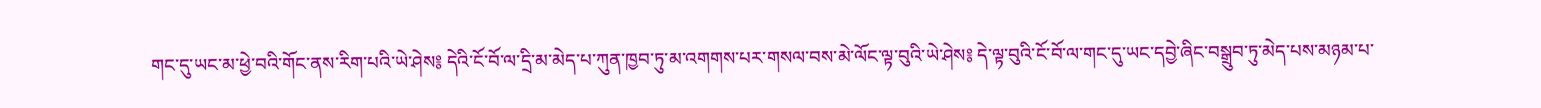གང་དུ་ཡང་མ་ཕྱེ་བའི་གོང་ནས་རིག་པའི་ཡེ་ཤེས༔ དེའི་ངོ་བོ་ལ་དྲི་མ་མེད་པ་ཀུན་ཁྱབ་ཏུ་མ་འགགས་པར་གསལ་བས་མེ་ལོང་ལྟ་བུའི་ཡེ་ཤེས༔ དེ་ལྟ་བུའི་ངོ་བོ་ལ་གང་དུ་ཡང་དབྱེ་ཞིང་བསྒྲུབ་ཏུ་མེད་པས་མཉམ་པ་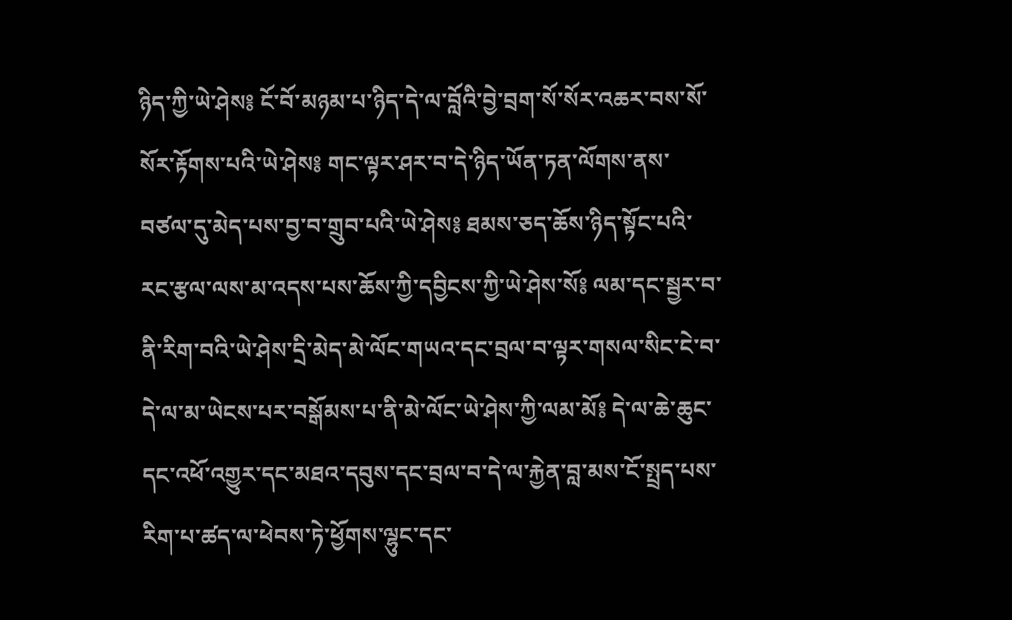ཉིད་ཀྱི་ཡེ་ཤེས༔ ངོ་བོ་མཉམ་པ་ཉིད་དེ་ལ་བློའི་བྱེ་བྲག་སོ་སོར་འཆར་བས་སོ་སོར་རྟོགས་པའི་ཡེ་ཤེས༔ གང་ལྟར་ཤར་བ་དེ་ཉིད་ཡོན་ཏན་ལོགས་ནས་བཙལ་དུ་མེད་པས་བྱ་བ་གྲུབ་པའི་ཡེ་ཤེས༔ ཐམས་ཅད་ཆོས་ཉིད་སྟོང་པའི་རང་རྩལ་ལས་མ་འདས་པས་ཆོས་ཀྱི་དབྱིངས་ཀྱི་ཡེ་ཤེས་སོ༔ ལམ་དང་སྦྱར་བ་ནི་རིག་བའི་ཡེ་ཤེས་དྲི་མེད་མེ་ལོང་གཡའ་དང་བྲལ་བ་ལྟར་གསལ་སིང་ངེ་བ་དེ་ལ་མ་ཡེངས་པར་བསྒོམས་པ་ནི་མེ་ལོང་ཡེ་ཤེས་ཀྱི་ལམ་མོ༔ དེ་ལ་ཆེ་ཆུང་དང་འཕོ་འགྱུར་དང་མཐའ་དབུས་དང་བྲལ་བ་དེ་ལ་རྐྱེན་བླ་མས་ངོ་སྤྲད་པས་རིག་པ་ཚད་ལ་ཕེབས་ཏེ་ཕྱོགས་ལྷུང་དང་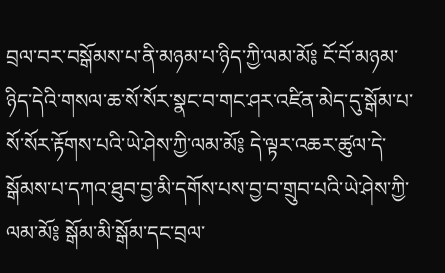བྲལ་བར་བསྒོམས་པ་ནི་མཉམ་པ་ཉིད་ཀྱི་ལམ་མོ༔ ངོ་བོ་མཉམ་ཉིད་དེའི་གསལ་ཆ་སོ་སོར་སྣང་བ་གང་ཤར་འཛིན་མེད་དུ་སྒོམ་པ་སོ་སོར་རྟོགས་པའི་ཡེ་ཤེས་ཀྱི་ལམ་མོ༔ དེ་ལྟར་འཆར་ཚུལ་དེ་སྒོམས་པ་དཀའ་ཐུབ་བྱ་མི་དགོས་པས་བྱ་བ་གྲུབ་པའི་ཡེ་ཤེས་ཀྱི་ལམ་མོ༔ སྒོམ་མི་སྒོམ་དང་བྲལ་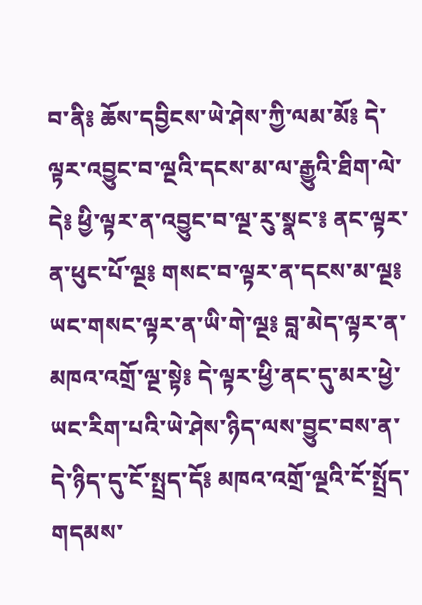བ་ནི༔ ཆོས་དབྱིངས་ཡེ་ཤེས་ཀྱི་ལམ་མོ༔ དེ་ལྟར་འབྱུང་བ་ལྔའི་དངས་མ་ལ་རྒྱུའི་ཐིག་ལེ་དེ༔ ཕྱི་ལྟར་ན་འབྱུང་བ་ལྔ་རུ་སྣང་༔ ནང་ལྟར་ན་ཕུང་པོ་ལྔ༔ གསང་བ་ལྟར་ན་དངས་མ་ལྔ༔ ཡང་གསང་ལྟར་ན་ཡི་གེ་ལྔ༔ བླ་མེད་ལྟར་ན་མཁའ་འགྲོ་ལྔ་སྟེ༔ དེ་ལྟར་ཕྱི་ནང་དུ་མར་ཕྱེ་ཡང་རིག་པའི་ཡེ་ཤེས་ཉིད་ལས་བྱུང་བས་ན་དེ་ཉིད་དུ་ངོ་སྤྲད་དོ༔ མཁའ་འགྲོ་ལྔའི་ངོ་སྤྲོད་གདམས་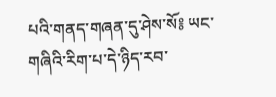པའི་གནད་གཞན་དུ་ཤེས་སོ༔ ཡང་གཞིའི་རིག་པ་དེ་ཉིད་རབ་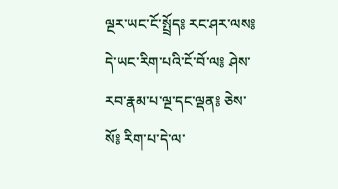ལྔར་ཡང་ངོ་སྤྲོད༔ རང་ཤར་ལས༔ དེ་ཡང་རིག་པའི་ངོ་བོ་ལ༔ ཤེས་རབ་རྣམ་པ་ལྔ་དང་ལྡན༔ ཅེས་སོ༔ རིག་པ་དེ་ལ་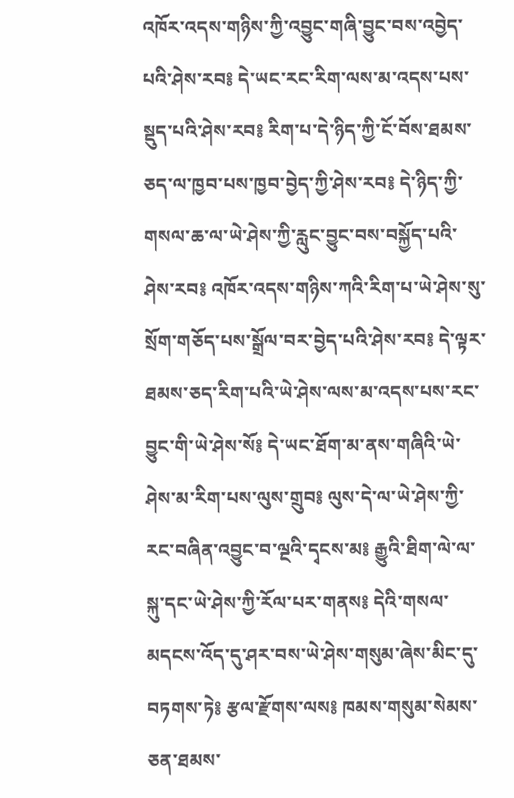འཁོར་འདས་གཉིས་ཀྱི་འབྱུང་གཞི་བྱུང་བས་འབྱེད་པའི་ཤེས་རབ༔ དེ་ཡང་རང་རིག་ལས་མ་འདས་པས་སྡུད་པའི་ཤེས་རབ༔ རིག་པ་དེ་ཉིད་ཀྱི་ངོ་བོས་ཐམས་ཅད་ལ་ཁྱབ་པས་ཁྱབ་བྱེད་ཀྱི་ཤེས་རབ༔ དེ་ཉིད་ཀྱི་གསལ་ཆ་ལ་ཡེ་ཤེས་ཀྱི་རླུང་བྱུང་བས་བསྐྱོད་པའི་ཤེས་རབ༔ འཁོར་འདས་གཉིས་ཀའི་རིག་པ་ཡེ་ཤེས་སུ་སྲོག་གཅོད་པས་སྒྲོལ་བར་བྱེད་པའི་ཤེས་རབ༔ དེ་ལྟར་ཐམས་ཅད་རིག་པའི་ཡེ་ཤེས་ལས་མ་འདས་པས་རང་བྱུང་གི་ཡེ་ཤེས་སོ༔ དེ་ཡང་ཐོག་མ་ནས་གཞིའི་ཡེ་ཤེས་མ་རིག་པས་ལུས་གྲུབ༔ ལུས་དེ་ལ་ཡེ་ཤེས་ཀྱི་རང་བཞིན་འབྱུང་བ་ལྔའི་དྭངས་མ༔ རྒྱུའི་ཐིག་ལེ་ལ་སྐུ་དང་ཡེ་ཤེས་ཀྱི་རོལ་པར་གནས༔ དེའི་གསལ་མདངས་འོད་དུ་ཤར་བས་ཡེ་ཤེས་གསུམ་ཞེས་མིང་དུ་བཏགས་ཏེ༔ རྩལ་རྫོགས་ལས༔ ཁམས་གསུམ་སེམས་ཅན་ཐམས་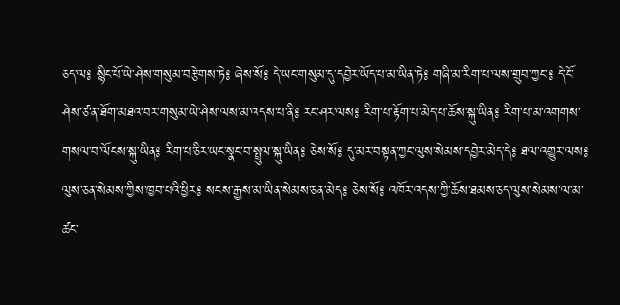ཅད་ལ༔ སྙིང་པོ་ཡེ་ཤེས་གསུམ་བརྩེགས་ཏེ༔ ཞེས་སོ༔ དེ་ཡང་གསུམ་དུ་དབྱེར་ཡོད་པ་མ་ཡིན་ཏེ༔ གཞི་མ་རིག་པ་ལས་གྲུབ་ཀྱང་༔ དེ་ངོ་ཤེས་ཙ་ན་ཐོག་མཐའ་བར་གསུམ་ཡེ་ཤེས་ལས་མ་འདས་པ་ནི༔ རང་ཤར་ལས༔ རིག་པ་རྟོག་པ་མེད་པ་ཆོས་སྐུ་ཡིན༔ རིག་པ་མ་འགགས་གསལ་བ་ལོངས་སྐུ་ཡིན༔ རིག་པ་ཅིར་ཡང་སྣང་བ་སྤྲུལ་སྐུ་ཡིན༔ ཅེས་སོ༔ དུ་མར་བསྟན་ཀྱང་ལུས་སེམས་དབྱེར་མེད་དེ༔ ཐལ་འགྱུར་ལས༔ ལུས་ཅན་སེམས་ཀྱིས་ཁྱབ་པའི་ཕྱིར༔ སངས་རྒྱས་མ་ཡིན་སེམས་ཅན་མེད༔ ཅེས་སོ༔ འཁོར་འདས་ཀྱི་ཆོས་ཐམས་ཅད་ལུས་སེམས་ལ་མ་ཚང་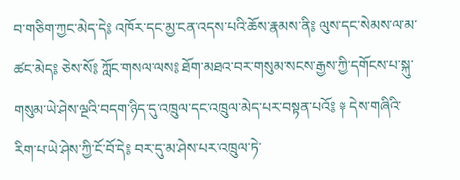བ་གཅིག་ཀྱང་མེད་དེ༔ འཁོར་དང་མྱ་ངན་འདས་པའི་ཆོས་རྣམས་ནི༔ ལུས་དང་སེམས་ལ་མ་ཚང་མེད༔ ཅེས་སོ༔ ཀློང་གསལ་ལས༔ ཐོག་མཐའ་བར་གསུམ་སངས་རྒྱས་ཀྱི་དགོངས་པ་སྐུ་གསུམ་ཡེ་ཤེས་ལྔའི་བདག་ཉིད་དུ་འཁྲུལ་དང་འཁྲུལ་མེད་པར་བསྟན་པའོ༔ ༈ དེས་གཞིའི་རིག་པ་ཡེ་ཤེས་ཀྱི་ངོ་བོ་དེ༔ བར་དུ་མ་ཤེས་པར་འཁྲུལ་ཏེ་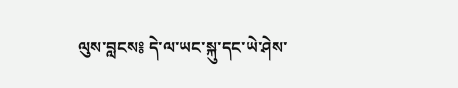ལུས་བླངས༔ དེ་ལ་ཡང་སྐུ་དང་ཡེ་ཤེས་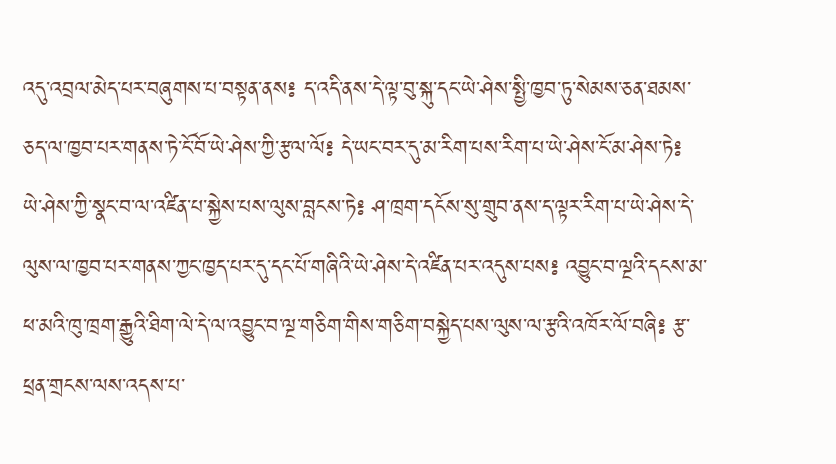འདུ་འབྲལ་མེད་པར་བཞུགས་པ་བསྟན་ནས༔ ད་འདི་ནས་དེ་ལྟ་བུ་སྐུ་དང་ཡེ་ཤེས་སྤྱི་ཁྱབ་ཏུ་སེམས་ཅན་ཐམས་ཅད་ལ་ཁྱབ་པར་གནས་ཏེ་ངོ་བོ་ཡེ་ཤེས་ཀྱི་རྩལ་ལོ༔ དེ་ཡང་བར་དུ་མ་རིག་པས་རིག་པ་ཡེ་ཤེས་ངོ་མ་ཤེས་ཏེ༔ ཡེ་ཤེས་ཀྱི་སྣང་བ་ལ་འཛིན་པ་སྐྱེས་པས་ལུས་བླངས་ཏེ༔ ཤ་ཁྲག་དངོས་སུ་གྲུབ་ནས་ད་ལྟར་རིག་པ་ཡེ་ཤེས་དེ་ལུས་ལ་ཁྱབ་པར་གནས་ཀྱང་ཁྱད་པར་དུ་དང་པོ་གཞིའི་ཡེ་ཤེས་དེ་འཛིན་པར་འདུས་པས༔ འབྱུང་བ་ལྔའི་དངས་མ་ཕ་མའི་ཁུ་ཁྲག་རྒྱུའི་ཐིག་ལེ་དེ་ལ་འབྱུང་བ་ལྔ་གཅིག་གིས་གཅིག་བསྐྱེད་པས་ལུས་ལ་རྩའི་འཁོར་ལོ་བཞི༔ རྩ་ཕྲན་གྲངས་ལས་འདས་པ་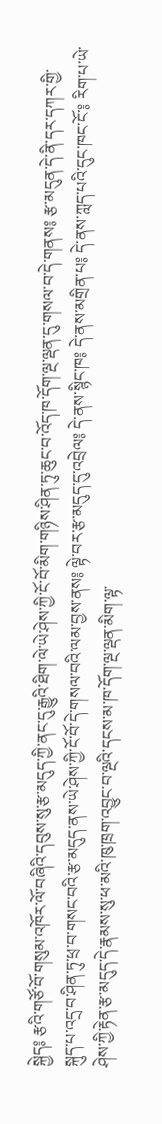སྐྱེད༔ རྩའི་གཙོ་བོ་གསུམ་འཁོར་ལོ་བཞིའི་དབུས་སུ་རྩ་མདུད་ཀྱི་ནང་དུ་རྒྱུའི་ཐིག་ལེ་ཡེ་ཤེས་ཀྱི་ངོ་བོ་མིག་གཉིས་ཤིན་ཏུ་ཆུང་བ་འོད་ཁ་དོག་ལྔ་ལྡན་དུ་གསལ་བ་དེ་གནས༔ རྩ་མདུན་དེ་ནི་དར་དཀར་གྱི་སྐུད་པ་འདྲ་བ་ཤིན་ཏུ་ཕྲ་བ་གསང་བའི་རྩ་མདུད་ནས་ཡེ་ཤེས་ཀྱི་ངོ་བོ་དེ་གསལ་བའི་ལམ་བྱས་ནས༔ ལྟེ་བར་རྩ་མདུད་དུ་འབྲེལ༔ དེ་ནས་སྙིང་ཁ༔ དེ་ནས་མགྲིན་པ༔ དེ་ནས་ཀླད་པའི་དུང་ཁང་ངོ་༔ རིག་པ་ཡེ་ཤེས་ཀྱི་རྟེན་རྩ་མདུད་དེ་རྣམས་སུ་ཕ་མའི་ཁུ་ཁྲག་འབྱུང་བ་ལྔའི་དངས་མ་ཁ་དོག་ལྔ་ལྡན་མིག་ལྟ་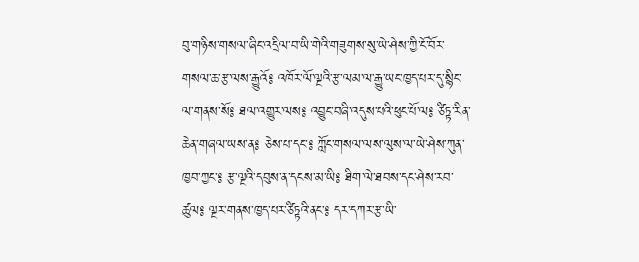བུ་གཉིས་གསལ་ཞིང་འདྲིལ་བ་ཡི་གེའི་གཟུགས་སུ་ཡེ་ཤེས་ཀྱི་ངོ་བོར་གསལ་ཆ་རྩ་ལས་རྒྱུའོ༔ འཁོར་ལོ་ལྔའི་རྩ་ལམ་ལ་རྒྱུ་ཡང་ཁྱད་པར་དུ་སྙིང་ལ་གནས་སོ༔ ཐལ་འགྱུར་ལས༔ འབྱུང་བཞི་འདུས་པའི་ཕུང་པོ་ལ༔ ཙིཏྟ་རིན་ཆེན་གཞལ་ཡས་ན༔ ཅེས་པ་དང་༔ ཀློང་གསལ་ལས་ལུས་ལ་ཡེ་ཤེས་ཀུན་ཁྱབ་ཀྱང་༔ རྩ་ལྔའི་དབུས་ན་དངས་མ་ཡི༔ ཐིག་ལེ་ཐབས་དང་ཤེས་རབ་ཚུལ༔ ལྔར་གནས་ཁྱད་པར་ཙིཏྟའི་ནང་༔ དར་དཀར་རྩ་ཡི་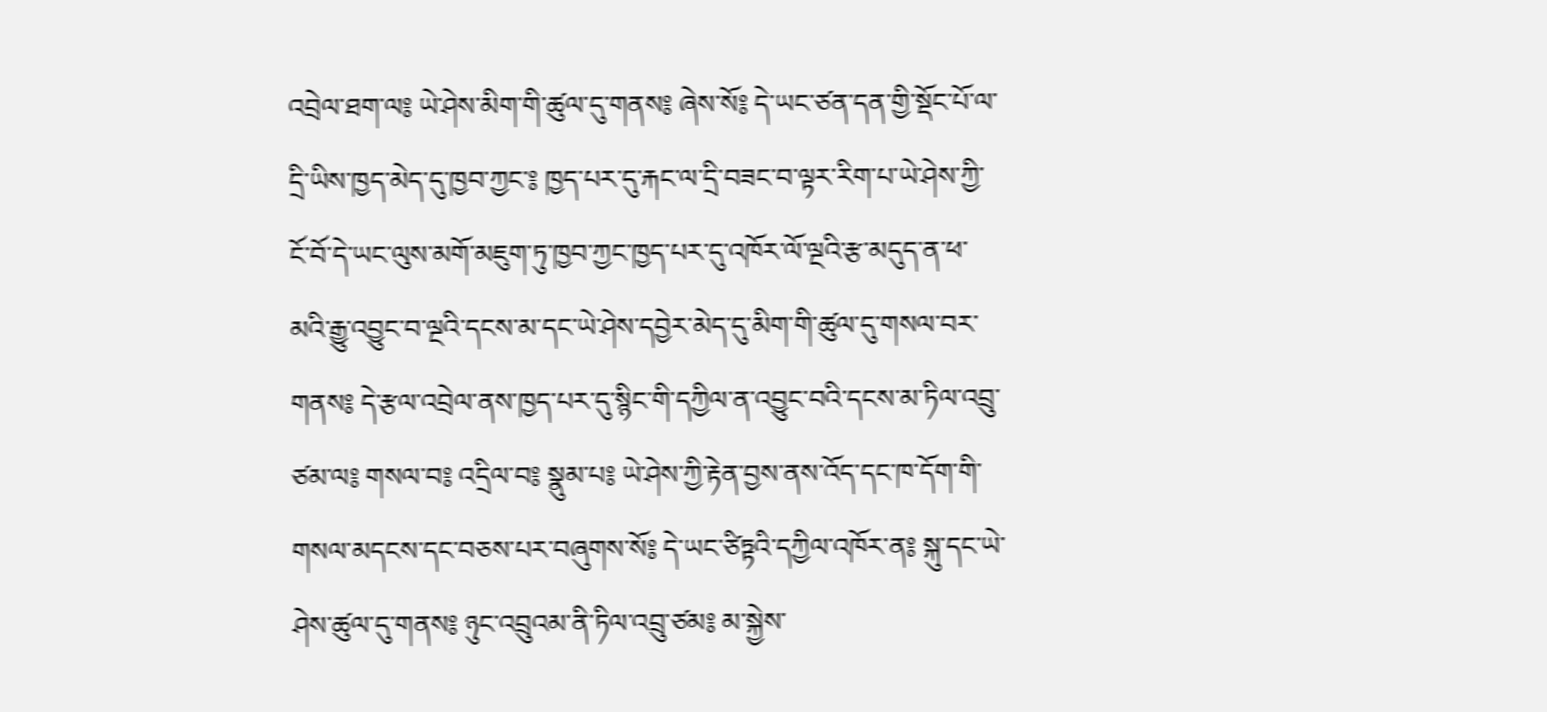འབྲེལ་ཐག་ལ༔ ཡེ་ཤེས་མིག་གི་ཚུལ་དུ་གནས༔ ཞེས་སོ༔ དེ་ཡང་ཙན་དན་གྱི་སྡོང་པོ་ལ་དྲི་ཡིས་ཁྱད་མེད་དུ་ཁྱབ་ཀྱང་༔ ཁྱད་པར་དུ་རྐང་ལ་དྲི་བཟང་བ་ལྟར་རིག་པ་ཡེ་ཤེས་ཀྱི་ངོ་བོ་དེ་ཡང་ལུས་མགོ་མཇུག་ཏུ་ཁྱབ་ཀྱང་ཁྱད་པར་དུ་འཁོར་ལོ་ལྔའི་རྩ་མདུད་ན་ཕ་མའི་རྒྱུ་འབྱུང་བ་ལྔའི་དངས་མ་དང་ཡེ་ཤེས་དབྱེར་མེད་དུ་མིག་གི་ཚུལ་དུ་གསལ་བར་གནས༔ དེ་རྩལ་འབྲེལ་ནས་ཁྱད་པར་དུ་སྙིང་གི་དཀྱིལ་ན་འབྱུང་བའི་དངས་མ་ཏིལ་འབྲུ་ཙམ་ལ༔ གསལ་བ༔ འདྲིལ་བ༔ སྣུམ་པ༔ ཡེ་ཤེས་ཀྱི་རྟེན་བྱས་ནས་འོད་དང་ཁ་དོག་གི་གསལ་མདངས་དང་བཅས་པར་བཞུགས་སོ༔ དེ་ཡང་ཙིཏྟའི་དཀྱིལ་འཁོར་ན༔ སྐུ་དང་ཡེ་ཤེས་ཚུལ་དུ་གནས༔ ཉུང་འབྲུའམ་ནི་ཏིལ་འབྲུ་ཙམ༔ མ་སྐྱེས་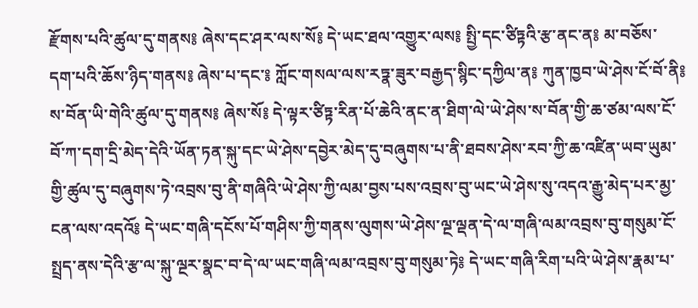རྫོགས་པའི་ཚུལ་དུ་གནས༔ ཞེས་དང་ཤར་ལས་སོ༔ དེ་ཡང་ཐལ་འགྱུར་ལས༔ སྤྱི་དང་ཙིཏྟའི་རྩ་ནང་ན༔ མ་བཅོས་དག་པའི་ཆོས་ཉིད་གནས༔ ཞེས་པ་དང་༔ ཀློང་གསལ་ལས་རཏྣ་ཟུར་བརྒྱད་སྙིང་དཀྱིལ་ན༔ ཀུན་ཁྱབ་ཡེ་ཤེས་ངོ་བོ་ནི༔ ས་བོན་ཡི་གེའི་ཚུལ་དུ་གནས༔ ཞེས་སོ༔ དེ་ལྟར་ཙིཏྟ་རིན་པོ་ཆེའི་ནང་ན་ཐིག་ལེ་ཡེ་ཤེས་ས་བོན་གྱི་ཆ་ཙམ་ལས་ངོ་བོ་ཀ་དག་དྲི་མེད་དེའི་ཡོན་ཏན་སྐུ་དང་ཡེ་ཤེས་དབྱེར་མེད་དུ་བཞུགས་པ་ནི་ཐབས་ཤེས་རབ་ཀྱི་ཆ་འཛིན་ཡབ་ཡུམ་གྱི་ཚུལ་དུ་བཞུགས་ཏེ་འབྲས་བུ་ནི་གཞིའི་ཡེ་ཤེས་ཀྱི་ལམ་བྱས་པས་འབྲས་བུ་ཡང་ཡེ་ཤེས་སུ་འདའ་རྒྱུ་མེད་པར་མྱ་ངན་ལས་འདའོ༔ དེ་ཡང་གཞི་དངོས་པོ་གཤིས་ཀྱི་གནས་ལུགས་ཡེ་ཤེས་ལྔ་ལྡན་དེ་ལ་གཞི་ལམ་འབྲས་བུ་གསུམ་ངོ་སྤྲད་ནས་དེའི་རྩ་ལ་སྐུ་ལྔར་སྣང་བ་དེ་ལ་ཡང་གཞི་ལམ་འབྲས་བུ་གསུམ་ཏེ༔ དེ་ཡང་གཞི་རིག་པའི་ཡེ་ཤེས་རྣམ་པ་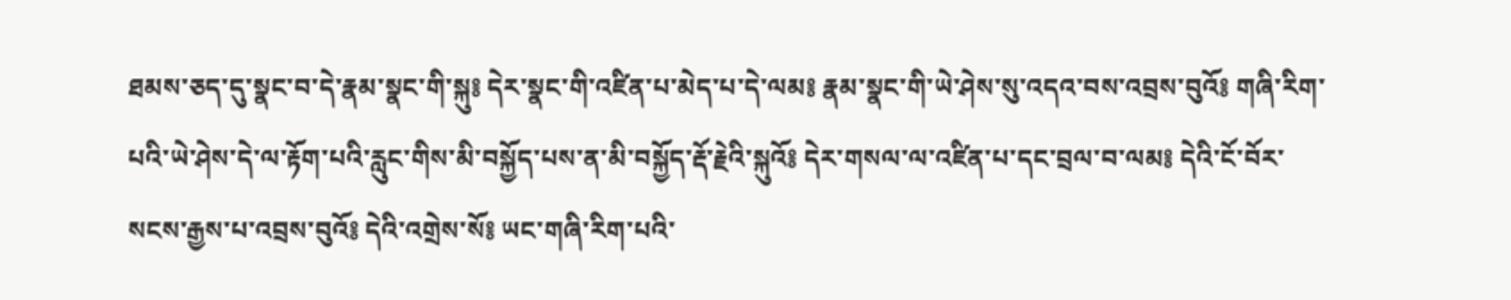ཐམས་ཅད་དུ་སྣང་བ་དེ་རྣམ་སྣང་གི་སྐུ༔ དེར་སྣང་གི་འཛིན་པ་མེད་པ་དེ་ལམ༔ རྣམ་སྣང་གི་ཡེ་ཤེས་སུ་འདའ་བས་འབྲས་བུའོ༔ གཞི་རིག་པའི་ཡེ་ཤེས་དེ་ལ་རྟོག་པའི་རླུང་གིས་མི་བསྐྱོད་པས་ན་མི་བསྐྱོད་རྡོ་རྗེའི་སྐུའོ༔ དེར་གསལ་ལ་འཛིན་པ་དང་བྲལ་བ་ལམ༔ དེའི་ངོ་བོར་སངས་རྒྱས་པ་འབྲས་བུའོ༔ དེའི་འགྲེས་སོ༔ ཡང་གཞི་རིག་པའི་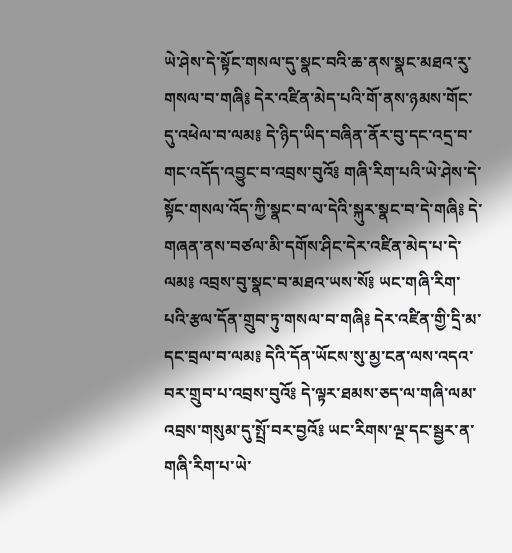ཡེ་ཤེས་དེ་སྟོང་གསལ་དུ་སྣང་བའི་ཆ་ནས་སྣང་མཐའ་རུ་གསལ་བ་གཞི༔ དེར་འཛིན་མེད་པའི་གོ་ནས་ཉམས་གོང་དུ་འཕེལ་བ་ལམ༔ དེ་ཉིད་ཡིད་བཞིན་ནོར་བུ་དང་འདྲ་བ་གང་འདོད་འབྱུང་བ་འབྲས་བུའོ༔ གཞི་རིག་པའི་ཡེ་ཤེས་དེ་སྟོང་གསལ་འོད་ཀྱི་སྣང་བ་ལ་དེའི་སྐུར་སྣང་བ་དེ་གཞི༔ དེ་གཞན་ནས་བཙལ་མི་དགོས་ཤིང་དེར་འཛིན་མེད་པ་དེ་ལམ༔ འབྲས་བུ་སྣང་བ་མཐའ་ཡས་སོ༔ ཡང་གཞི་རིག་པའི་རྩལ་དོན་གྲུབ་ཏུ་གསལ་བ་གཞི༔ དེར་འཛིན་གྱི་དྲི་མ་དང་བྲལ་བ་ལམ༔ དེའི་དོན་ཡོངས་སུ་མྱ་ངན་ལས་འདའ་བར་གྲུབ་པ་འབྲས་བུའོ༔ དེ་ལྟར་ཐམས་ཅད་ལ་གཞི་ལམ་འབྲས་གསུམ་དུ་སྤྲོ་བར་བྱའོ༔ ཡང་རིགས་ལྔ་དང་སྦྱར་ན་གཞི་རིག་པ་ཡེ་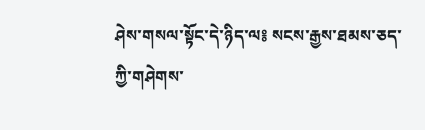ཤེས་གསལ་སྟོང་དེ་ཉིད་ལ༔ སངས་རྒྱས་ཐམས་ཅད་ཀྱི་གཤེགས་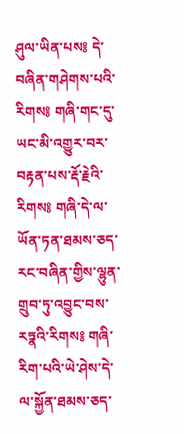ཤུལ་ཡིན་པས༔ དེ་བཞིན་གཤེགས་པའི་རིགས༔ གཞི་གང་དུ་ཡང་མི་འགྱུར་བར་བརྟན་པས་རྡོ་རྗེའི་རིགས༔ གཞི་དེ་ལ་ཡོན་ཏན་ཐམས་ཅད་རང་བཞིན་གྱིས་ལྷུན་གྲུབ་ཏུ་འབྱུང་བས་རཏྣའི་རིགས༔ གཞི་རིག་པའི་ཡེ་ཤེས་དེ་ལ་སྐྱོན་ཐམས་ཅད་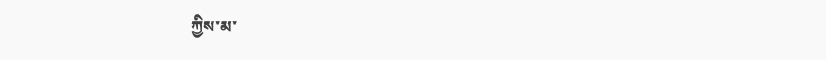ཀྱིས་མ་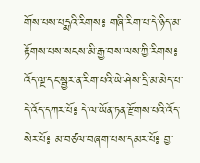གོས་པས་པདྨའི་རིགས༔ གཞི་རིག་པ་དེ་ཉིད་མ་རྟོགས་པས་སངས་མི་རྒྱ་བས་ལས་ཀྱི་རིགས༔ འོད་ལྔ་དང་སྦྱར་ན་རིག་པའི་ཡེ་ཤེས་དྲི་མ་མེད་པ་དེ་འོད་དཀར་པོ༔ དེ་ལ་ཡོན་ཏན་རྫོགས་པའི་འོད་སེར་པོ༔ མ་བཙལ་བཞག་པས་དམར་པོ༔ བྱ་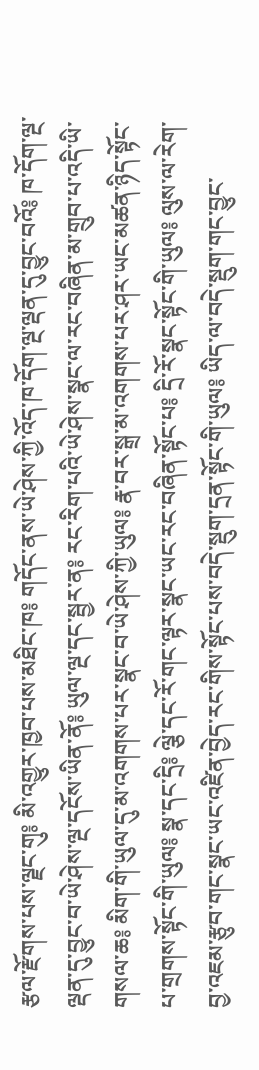རྩལ་རྫོགས་པས་ལྗང་གུ༔ མི་འགྱུར་ཁྱབ་པས་མཐིང་ཁ༔ གདོང་ནས་ཡེ་ཤེས་ཀྱི་འོད་ཁ་དོག་ལྔ་ལྡན་དུ་བྱུང་བའོ༔ ཁ་དོག་ལྔ་ལྡན་དུ་བྱུང་བ་ཡེ་ཤེས་ལྔ་དངོས་ཡིན་ནོ༔ ཡུལ་ལྔ་དང་སྦྱར་ན༔ རང་རིག་པའི་ཡེ་ཤེས་སྣང་ལ་རང་བཞིན་མ་གྲུབ་པ་འདི་ཡི་གསལ་ཆ༔ མིག་གི་ཡུལ་དུ་མ་འགགས་པར་སྣང་བ་ཡེ་ཤེས་ཀྱི་ཡུལ༔ རྣ་བར་སྒྲ་མ་འགགས་པར་ཤར་ཡང་མཚན་ཉིད་སྟོང་པ་གྲགས་སྟོང་གི་ཡུལ༔ སྣ་དང་དྲི༔ ལྕེ་དང་རོ་གང་ལྟར་སྣང་ཡང་རང་བཞིན་སྟོང་པ༔ དྲི་རོ་སྣང་སྟོང་གི་ཡུལ༔ ལུས་ལ་རེག་བྱ་འཇམ་རྩུབ་གང་སྣང་ཡང་འཛིན་བྱེད་རང་གིས་སྟོང་པས་བདེ་སྡུག་དྲན་སྟོང་གི་ཡུལ༔ ཡིད་ལ་བདེ་སྡུག་གང་བྱུང་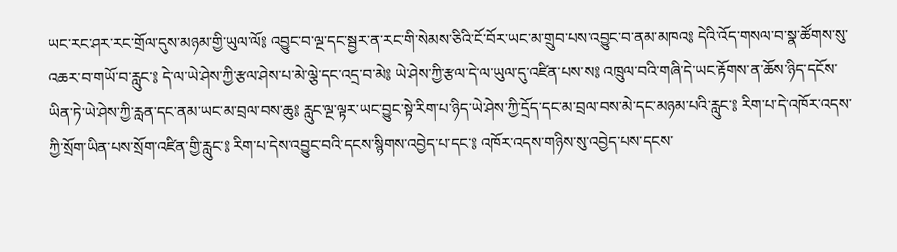ཡང་རང་ཤར་རང་གྲོལ་དུས་མཉམ་གྱི་ཡུལ་ལོ༔ འབྱུང་བ་ལྔ་དང་སྦྱར་ན་རང་གི་སེམས་ཅིའི་ངོ་བོར་ཡང་མ་གྲུབ་པས་འབྱུང་བ་ནམ་མཁའ༔ དེའི་འོད་གསལ་བ་སྣ་ཚོགས་སུ་འཆར་བ་གཡོ་བ་རླུང་༔ དེ་ལ་ཡེ་ཤེས་ཀྱི་རྩལ་ཤེས་པ་མེ་ལྕེ་དང་འདྲ་བ་མེ༔ ཡེ་ཤེས་ཀྱི་རྩལ་དེ་ལ་ཡུལ་དུ་འཛིན་པས་ས༔ འཁྲུལ་བའི་གཞི་དེ་ཡང་རྟོགས་ན་ཆོས་ཉིད་དངོས་ཡིན་ཏེ་ཡེ་ཤེས་ཀྱི་རླན་དང་ནམ་ཡང་མ་བྲལ་བས་ཆུ༔ རླུང་ལྔ་ལྟར་ཡང་བྱུང་སྟེ་རིག་པ་ཉིད་ཡེ་ཤེས་ཀྱི་དྲོད་དང་མ་བྲལ་བས་མེ་དང་མཉམ་པའི་རླུང་༔ རིག་པ་དེ་འཁོར་འདས་ཀྱི་སྲོག་ཡིན་པས་སྲོག་འཛིན་གྱི་རླུང་༔ རིག་པ་དེས་འབྱུང་བའི་དངས་སྙིགས་འབྱེད་པ་དང་༔ འཁོར་འདས་གཉིས་སུ་འབྱེད་པས་དངས་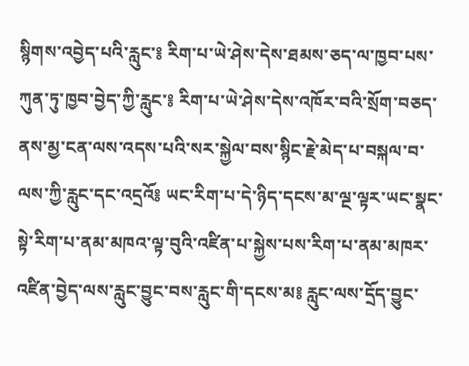སྙིགས་འབྱེད་པའི་རླུང་༔ རིག་པ་ཡེ་ཤེས་དེས་ཐམས་ཅད་ལ་ཁྱབ་པས་ཀུན་ཏུ་ཁྱབ་བྱེད་ཀྱི་རླུང་༔ རིག་པ་ཡེ་ཤེས་དེས་འཁོར་བའི་སྲོག་བཅད་ནས་མྱ་ངན་ལས་འདས་པའི་སར་སྐྱེལ་བས་སྙིང་རྗེ་མེད་པ་བསྐལ་བ་ལས་ཀྱི་རླུང་དང་འདྲའོ༔ ཡང་རིག་པ་དེ་ཉིད་དངས་མ་ལྔ་ལྟར་ཡང་སྣང་སྟེ་རིག་པ་ནམ་མཁའ་ལྟ་བུའི་འཛིན་པ་སྐྱེས་པས་རིག་པ་ནམ་མཁར་འཛིན་བྱེད་ལས་རླུང་བྱུང་བས་རླུང་གི་དངས་མ༔ རླུང་ལས་དྲོད་བྱུང་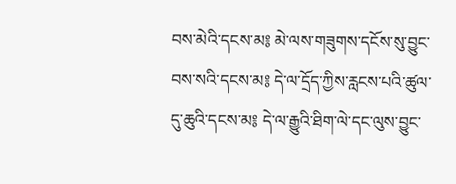བས་མེའི་དངས་མ༔ མེ་ལས་གཟུགས་དངོས་སུ་བྱུང་བས་སའི་དངས་མ༔ དེ་ལ་དྲོད་ཀྱིས་རླངས་པའི་ཚུལ་དུ་ཆུའི་དངས་མ༔ དེ་ལ་རྒྱུའི་ཐིག་ལེ་དང་ལུས་བྱུང་